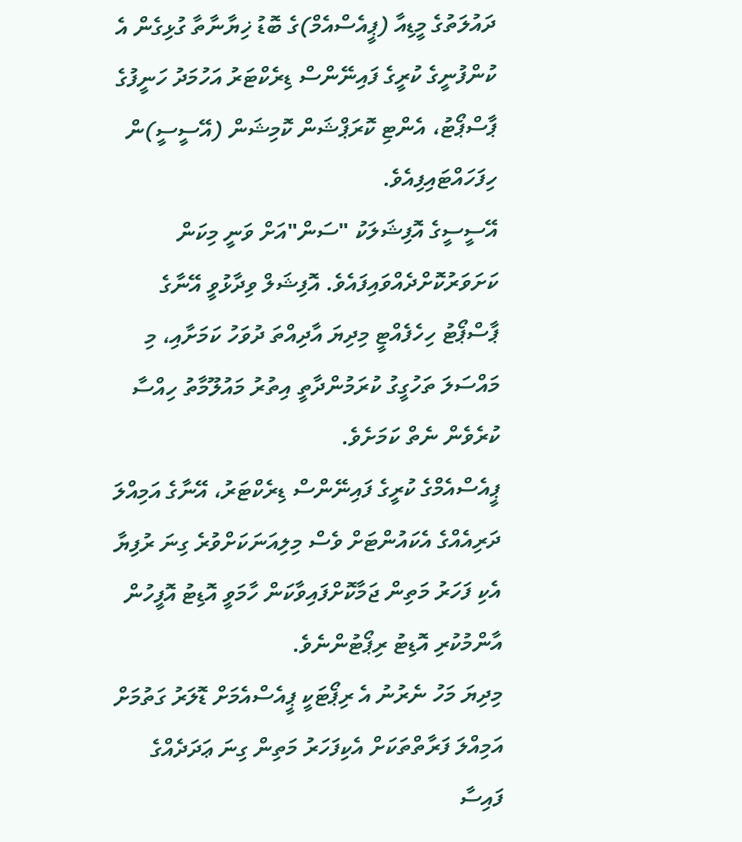ދައުލަތުގެ މީޑިއާ (ޕީއެސްއެމް)ގެ ބޮޑު ޚިޔާނާތާ ގުޅިގެން އެ ކުންފުނީގެ ކުރީގެ ފައިނޭންސް ޑިރެކްޓަރު އަހުމަދު ހަނީފުގެ ޕާސްޕޯޓު، އެންޓި ކޮރަޕްޝަން ކޮމިޝަން (އޭސީސީ)ން ހިފަހައްޓައިފިއެވެ.
އޭސީސީގެ އޮފިޝަލަކު "ސަން"އަށް ވަނީ މިކަން ކަށަވަރުކޮށްދެއްވައިފައެވެ. އޮފިޝަލް ވިދާޅުވީ އޭނާގެ ޕާސްޕޯޓު ހިހެފެއްޓީ މިދިޔަ އާދިއްތަ ދުވަހު ކަމަށާއި، މި މައްސަލަ ތަހުގީގު ކުރަމުންދާތީ އިތުރު މައުލޫމާތު ހިއްސާ ކުރެވެން ނެތް ކަމަށެވެ.
ޕީއެސްއެމްގެ ކުރީގެ ފައިނޭންސް ޑިރެކްޓަރު، އޭނާގެ އަމިއްލަ ދަރިއެއްގެ އެކައުންޓަށް ވެސް މިލިއަނަކަށްވުރެ ގިނަ ރުފިޔާ އެކި ފަހަރު މަތިން ޖަމާކޮށްފައިވާކަން ހާމަވީ އޮޑިޓު އޮފީހުން އާންމުކުރި އޮޑިޓު ރިޕޯޓުންނެވެ.
މިދިޔަ މަހު ނެރުނު އެ ރިޕޯޓަކީ ޕީއެސްއެމަށް ޑޮލަރު ގަތުމަށް އަމިއްލަ ފަރާތްތަކަށް އެކިފަހަރު މަތިން ގިނަ ޢަދަދެއްގެ ފައިސާ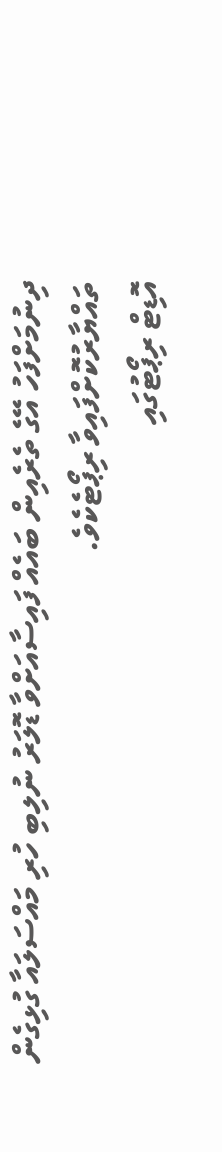ދިނުމަށްފަހު އޭގެ ތެރެއިން ބައެއް ފައިސާއަށްވާ ޑޮލަރު ނުލިބި ހުރި މައްސަލައާ ގުޅިގެން ތައްޔާރުކޮށްފައިވާ ރިޕޯޓެކެވެ.
އޮޑިޓް ރިޕޯޓުގައި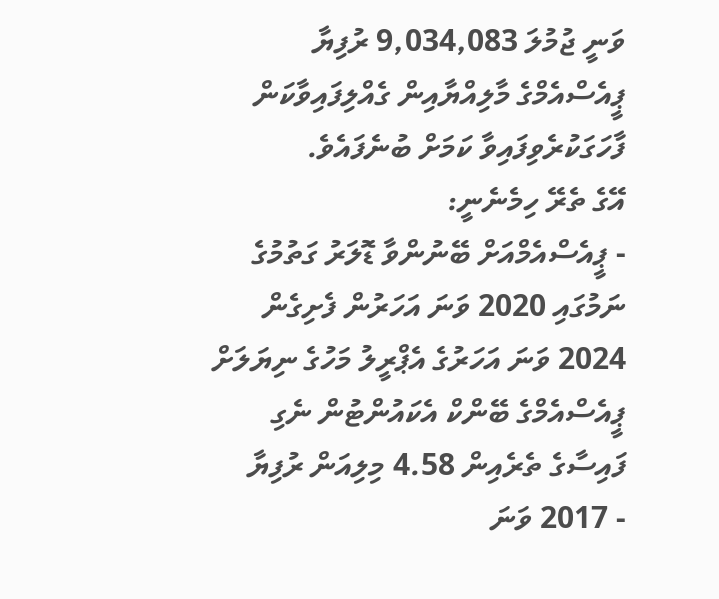ވަނީ ޖުމުލަ 9,034,083 ރުފިޔާ ޕީއެސްއެމްގެ މާލިއްޔާއިން ގެއްލިފައިވާކަން ފާހަގަކުރެވިފައިވާ ކަމަށް ބުނެފައެވެ.
އޭގެ ތެރޭ ހިމެނެނީ:
- ޕީއެސްއެމްއަށް ބޭނުންވާ ޑޮލަރު ގަތުމުގެ ނަމުގައި 2020 ވަނަ އަހަރުން ފެށިގެން 2024 ވަނަ އަހަރުގެ އެޕްރީލު މަހުގެ ނިޔަލަށް ޕީއެސްއެމްގެ ބޭންކް އެކައުންޓުން ނެގި ފައިސާގެ ތެރެއިން 4.58 މިލިއަން ރުފިޔާ
- 2017 ވަނަ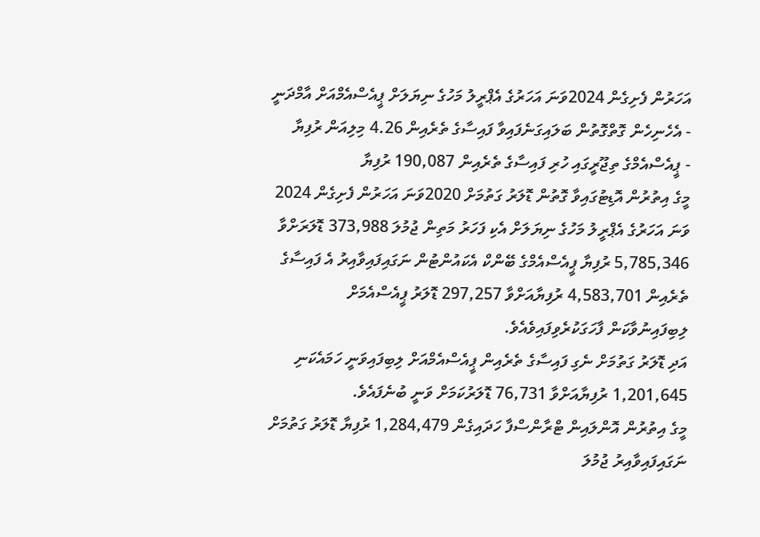އަހަރުން ފެށިގެން 2024ވަނަ އަހަރުގެ އެޕްރީލު މަހުގެ ނިޔަލަށް ޕީއެސްއެމްއަށް އާމްދަނީ
- އެހެނިހެން ގޮތްގޮތުން ބަލައިގަނެފައިވާ ފައިސާގެ ތެރެއިން 4.26 މިލިއަން ރުފިޔާ
- ޕީއެސްއެމްގެ ތިޖޫރީގައި ހުރި ފައިސާގެ ތެރެއިން 190,087 ރުފިޔާ
މީގެ އިތުރުން އޮޑިޓުގައިވާ ގޮތުން ޑޮލަރު ގަތުމަށް 2020ވަނަ އަހަރުން ފެށިގެން 2024 ވަނަ އަހަރުގެ އެޕްރީލު މަހުގެ ނިޔަލަށް އެކި ފަހަރު މަތިން ޖުމުލަ 373,988 ޑޮލަރަށްވާ 5,785,346 ރުފިޔާ ޕީއެސްއެމްގެ ބޭންކް އެކައުންޓުން ނަގައިފައިވާއިރު އެ ފައިސާގެ ތެރެއިން 4,583,701 ރުފިޔާއަށްވާ 297,257 ޑޮލަރު ޕީއެސްއެމަށް ލިބިފައިނުވާކަން ފާހަގަކުރެވިފައިވެއެވެ.
އަދި ޑޮލަރު ގަތުމަށް ނެގި ފައިސާގެ ތެރެއިން ޕީއެސްއެމްއަށް ލިބިފައިވަނީ ހަމައެކަނި 1,201,645 ރުފިޔާއަށްވާ 76,731 ޑޮލަރުކަމަށް ވަނީ ބުނެފައެވެ.
މީގެ އިތުރުން އޮންލައިން ޓްރާންސްފާ ހަދައިގެން 1,284,479 ރުފިޔާ ޑޮލަރު ގަތުމަށް ނަގައިފައިވާއިރު ޖުމުލަ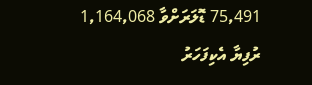75,491 ޑޮލަރަށްވާ 1,164,068 ރުފިޔާ އެކިފަހަރު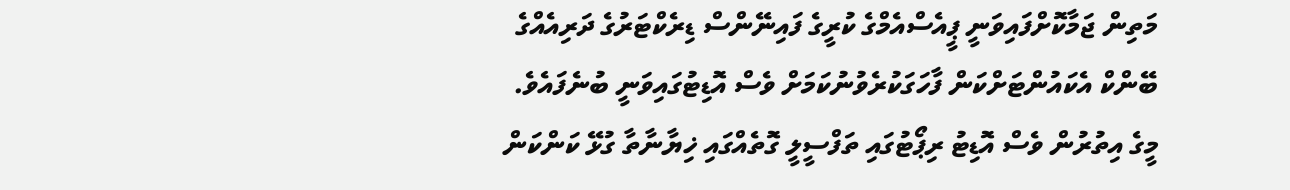މަތިން ޖަމާކޮށްފައިވަނީ ޕީއެސްއެމްގެ ކުރީގެ ފައިނޭންސް ޑިރެކްޓަރުގެ ދަރިއެއްގެ ބޭންކް އެކައުންޓަށްކަން ފާހަގަކުރެވުނުކަމަށް ވެސް އޮޑިޓުގައިވަނީ ބުނެފައެވެ.
މީގެ އިތުރުން ވެސް އޮޑިޓު ރިޕޯޓުގައި ތަފްސީލީ ގޮތެއްގައި ޚިޔާނާތާ ގުޅޭ ކަންކަން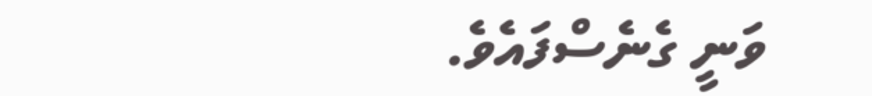ވަނީ ގެނެސްފައެވެ.